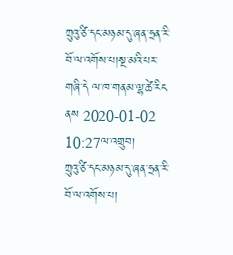ཀྲུའུ་ཙི་དང་མཉམ་དུ་ཞན་ཧྲན་རི་བོ་ལ་འགོས་པ།སྔ་མའི་པར་གཞི་དེ ལ་ཁ་གནམ་ལྷ་ཚེ་རིང  ནས 2020-01-02 10:27ལ་འགྲུབ།
ཀྲུའུ་ཙི་དང་མཉམ་དུ་ཞན་ཧྲན་རི་བོ་ལ་འགོས་པ།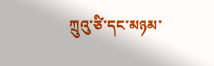ཀྲུའུ་ཙི་དང་མཉམ་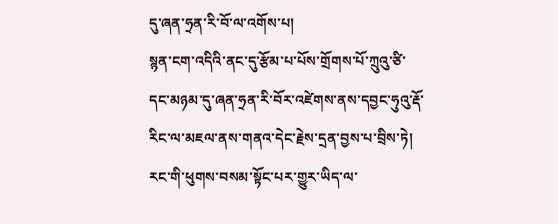དུ་ཞན་ཧྲན་རི་བོ་ལ་འགོས་པ།
སྙན་ངག་འདིའི་ནང་དུ་རྩོམ་པ་པོས་གྲོགས་པོ་ཀྲུའུ་ཙི་དང་མཉམ་དུ་ཞན་ཧྲན་རི་བོར་འཛེགས་ནས་དབྱང་ཧུའུ་རྡོ་རིང་ལ་མཇལ་ནས་གནའ་དེང་རྗེས་དྲན་བྱས་པ་བྲིས་ཏེ། རང་གི་ཕུགས་བསམ་སྟོང་པར་གྱུར་ཡིད་ལ་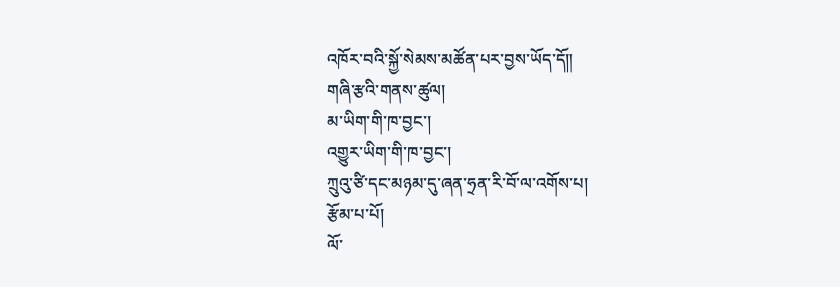འཁོར་བའི་སྐྱོ་སེམས་མཚོན་པར་བྱས་ཡོད་དོ༎
གཞི་རྩའི་གནས་ཚུལ།
མ་ཡིག་གི་ཁ་བྱང་།
འགྱུར་ཡིག་གི་ཁ་བྱང་།
ཀྲུའུ་ཙི་དང་མཉམ་དུ་ཞན་ཧྲན་རི་བོ་ལ་འགོས་པ།
རྩོམ་པ་པོ།
ལོ་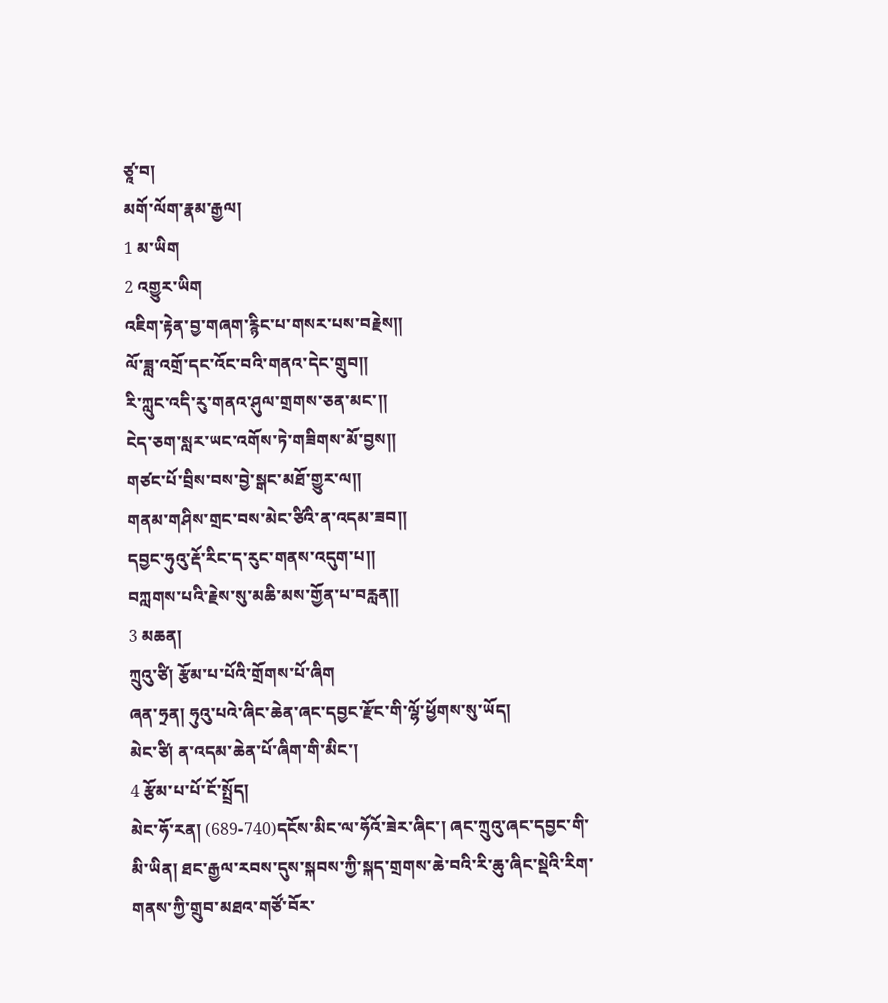ཙཱ་བ།
མགོ་ལོག་རྣམ་རྒྱལ།
1 མ་ཡིག
2 འགྱུར་ཡིག
འཇིག་རྟེན་བྱ་གཞག་རྙིང་པ་གསར་པས་བརྗེས༎
ལོ་ཟླ་འགྲོ་དང་འོང་བའི་གནའ་དེང་གྲུབ༎
རི་ཀླུང་འདི་རུ་གནའ་ཤུལ་གྲགས་ཅན་མང་༎
ངེད་ཅག་སླར་ཡང་འགོས་ཏེ་གཟིགས་མོ་བྱས༎
གཙང་པོ་བྲིས་བས་བྱེ་སྒང་མཐོ་གྱུར་ལ༎
གནམ་གཤིས་གྲང་བས་མེང་ཙིའི་ན་འདམ་ཟབ༎
དབྱང་ཧུའུ་རྡོ་རིང་ད་རུང་གནས་འདུག་པ༎
བཀླགས་པའི་རྗེས་སུ་མཆི་མས་གྱོན་པ་བརླན༎
3 མཆན།
ཀྲུའུ་ཙི། རྩོམ་པ་པོའི་གྲོགས་པོ་ཞིག
ཞན་ཧྲན། ཧུའུ་པའེ་ཞིང་ཆེན་ཞང་དབྱང་རྫོང་གི་ལྷོ་ཕྱོགས་སུ་ཡོད།
མེང་ཙི། ན་འདམ་ཆེན་པོ་ཞིག་གི་མིང་།
4 རྩོམ་པ་པོ་ངོ་སྤྲོད།
མེང་ཧོ་རན། (689-740)དངོས་མིང་ལ་ཧོའོ་ཟེར་ཞིང་། ཞང་ཀྲུའུ་ཞང་དབྱང་གི་མི་ཡིན། ཐང་རྒྱལ་རབས་དུས་སྐབས་ཀྱི་སྐད་གྲགས་ཆེ་བའི་རི་ཆུ་ཞིང་སྡེའི་རིག་གནས་ཀྱི་གྲུབ་མཐའ་གཙོ་བོར་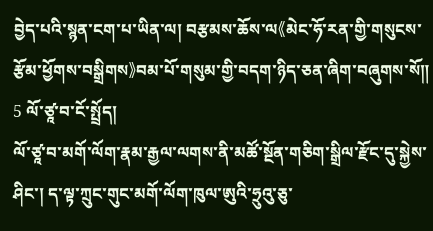བྱེད་པའི་སྙན་ངག་པ་ཡིན་ལ། བརྩམས་ཆོས་ལ《མེང་ཧོ་རན་གྱི་གསུངས་རྩོམ་ཕྱོགས་བསྒྲིགས》བམ་པོ་གསུམ་གྱི་བདག་ཉིད་ཅན་ཞིག་བཞུགས་སོ༎
5 ལོ་ཙཱ་བ་ངོ་སྤྲོད།
ལོ་ཙཱ་བ་མགོ་ལོག་རྣམ་རྒྱལ་ལགས་ནི་མཚོ་སྔོན་གཅིག་སྒྲིལ་རྫོང་དུ་སྐྱེས་ཤིང་། ད་ལྟ་ཀྲུང་གུང་མགོ་ལོག་ཁུལ་ཨུའི་ཧྲུའུ་ཅུ་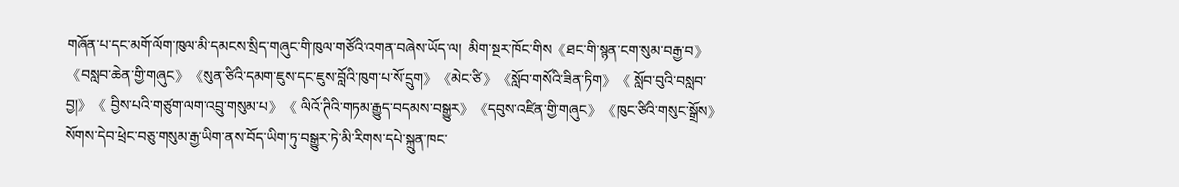གཞོན་པ་དང་མགོ་ལོག་ཁུལ་མི་དམངས་སྲིད་གཞུང་གི་ཁུལ་གཙོའི་འགན་བཞེས་ཡོད་ལ།  མིག་སྔར་ཁོང་གིས《ཐང་གི་སྙན་ངག་སུམ་བརྒྱ་བ》《བསླབ་ཆེན་གྱི་གཞུང》《སུན་ཙིའི་དམག་ཇུས་དང་ཇུས་བློའི་ཁུག་པ་སོ་དྲུག》《མེང་ཙི》《སློབ་གསོའི་ཟིན་ཏིག》《 སློབ་བུའི་བསླབ་བྱ།》《 བྱིས་པའི་གཙུག་ལག་འབྲུ་གསུམ་པ》《 ལིའོ་ཊིའི་གཏམ་རྒྱུད་བདམས་བསྒྱུར》《དབུས་འཛིན་གྱི་གཞུང》《ཁུང་ཙིའི་གསུང་སྒྲོས》སོགས་དེབ་ཕྲེང་བཅུ་གསུམ་རྒྱ་ཡིག་ནས་བོད་ཡིག་ཏུ་བསྒྱུར་ཏེ་མི་རིགས་དཔེ་སྐྲུན་ཁང་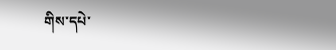གིས་དཔེ་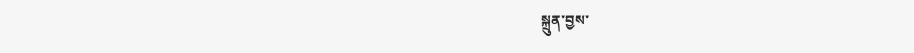སྐྲུན་བྱས་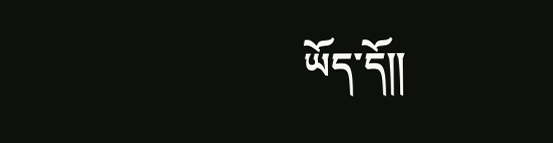ཡོད་དོ༎